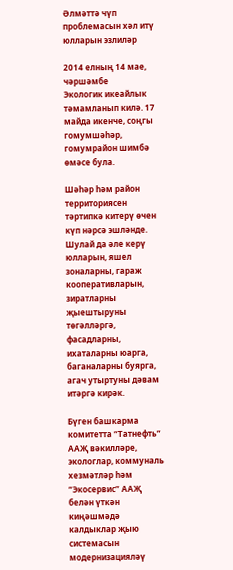Әлмәттә чүп проблемасын хәл итү юлларын эзлиләр

2014 елның 14 мае, чәршәмбе
Экологик икеайлык тәмамланып килә. 17 майда икенче, соңгы гомумшәһәр, гомумрайон шимбә өмәсе була.

Шәһәр һәм район территориясен тәртипкә китерү өчен күп нәрсә эшләнде. Шулай да әле керү юлларын, яшел зоналарны, гараж кооперативларын, зиратларны җыештыруны төгәлләргә, фасадларны, ихаталарны юарга, баганаларны буярга, агач утыртуны дәвам итәргә кирәк.

Бүген башкарма комитетта “Татнефть” ААҖ вәкилләре, экологлар, коммуналь хезмәтләр һәм “Экосервис” ААҖ белән үткән киңәшмәдә калдыклар җыю системасын модернизацияләү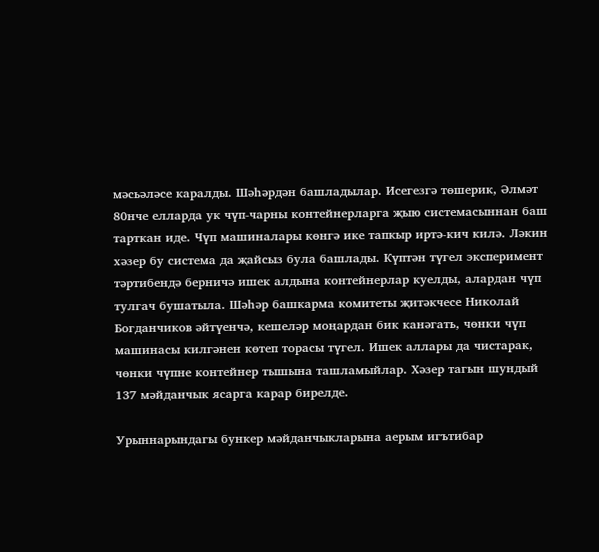мәсьәләсе каралды. Шәһәрдән башладылар. Исегезгә төшерик, Әлмәт 80нче елларда ук чүп-чарны контейнерларга җыю системасыннан баш тарткан иде. Чүп машиналары көнгә ике тапкыр иртә-кич килә. Ләкин хәзер бу система да җайсыз була башлады. Күптән түгел эксперимент тәртибендә берничә ишек алдына контейнерлар куелды, алардан чүп тулгач бушатыла. Шәһәр башкарма комитеты җитәкчесе Николай Богданчиков әйтүенчә, кешеләр моңардан бик канәгать, чөнки чүп машинасы килгәнен көтеп торасы түгел. Ишек аллары да чистарак, чөнки чүпне контейнер тышына ташламыйлар. Хәзер тагын шундый 137 мәйданчык ясарга карар бирелде.

Урыннарындагы бункер мәйданчыкларына аерым игътибар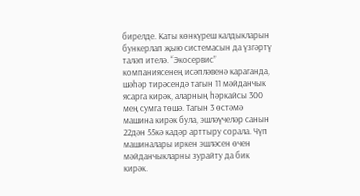бирелде. Каты көнкүреш калдыкларын бункерлап җыю системасын да үзгәртү таләп ителә. “Экосервис” компаниясенең исәпләвенә караганда, шәһәр тирәсендә тагын 11 мәйданчык ясарга кирәк, аларның һәркайсы 300 мең сумга төшә. Тагын 3 өстәмә машина кирәк була, эшләүчеләр санын 22дән 55кә кадәр арттыру сорала. Чүп машиналары иркен эшләсен өчен мәйданчыкларны зурайту да бик кирәк.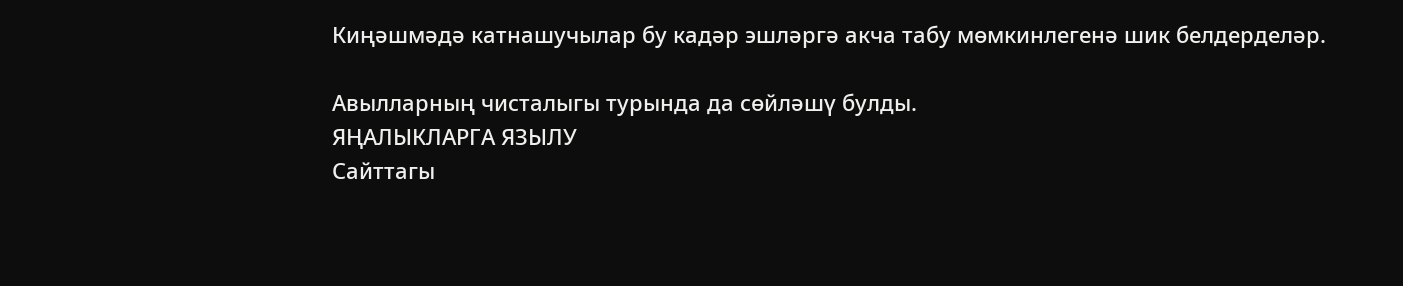Киңәшмәдә катнашучылар бу кадәр эшләргә акча табу мөмкинлегенә шик белдерделәр.

Авылларның чисталыгы турында да сөйләшү булды.
ЯҢАЛЫКЛАРГА ЯЗЫЛУ
Сайттагы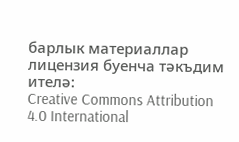барлык материаллар лицензия буенча тәкъдим ителә:
Creative Commons Attribution 4.0 International